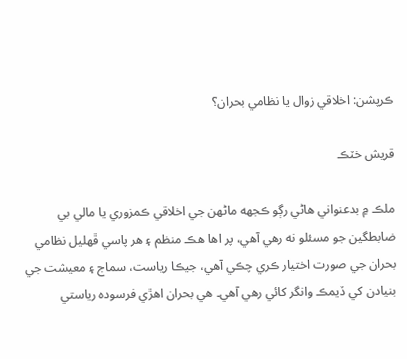ڪرپشن: اخلاقي زوال يا نظامي بحران؟

قريش خٽڪ

ملڪ ۾ بدعنواني هاڻي رڳو ڪجهه ماڻهن جي اخلاقي ڪمزوري يا مالي بي ضابطگين جو مسئلو نه رهي آهي، پر اها هڪ منظم ۽ هر پاسي ڦهليل نظامي بحران جي صورت اختيار ڪري چڪي آهي، جيڪا رياست، سماج ۽ معيشت جي بنيادن کي ڏيمڪ وانگر کائي رهي آهي۔ هي بحران اهڙي فرسوده رياستي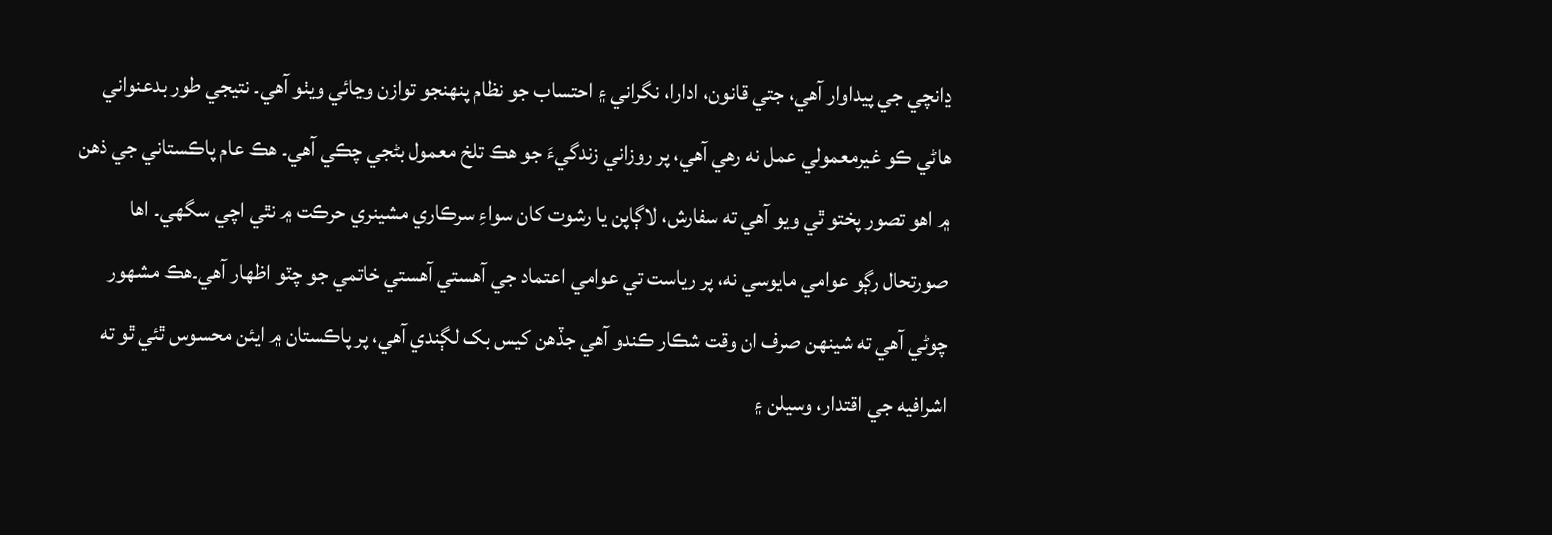ڍانچي جي پيداوار آهي، جتي قانون، ادارا، نگراني ۽ احتساب جو نظام پنهنجو توازن وڃائي ويٺو آهي۔ نتيجي طور بدعنواني هاڻي ڪو غيرمعمولي عمل نه رهي آهي، پر روزاني زندگيءَ جو هڪ تلخ معمول بڻجي چڪي آهي۔ هڪ عام پاڪستاني جي ذهن ۾ اهو تصور پختو ٿي ويو آهي ته سفارش، لاڳاپن يا رشوت کان سواءِ سرڪاري مشينري حرڪت ۾ نٿي اچي سگهي۔ اها صورتحال رڳو عوامي مايوسي نه، پر رياست تي عوامي اعتماد جي آهستي آهستي خاتمي جو چٽو اظهار آهي۔هڪ مشهور چوڻي آهي ته شينهن صرف ان وقت شڪار ڪندو آهي جڏهن کيس بک لڳندي آهي، پر پاڪستان ۾ ايئن محسوس ٿئي ٿو ته اشرافيه جي اقتدار، وسيلن ۽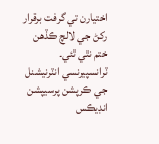اختيارن تي گرفت برقرار رکڻ جي لالچ ڪڏهن ختم نٿي ٿئي۔ ٽرانسپيرنسي انٽرنيشنل جي ڪرپشن پرسيپشن انڊيڪس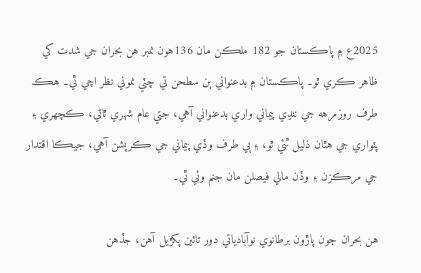2025ع ۾ پاڪستان جو 182 ملڪن مان 136هون نمبر هن بحران جي شدت کي ظاهر ڪري ٿو۔ پاڪستان ۾ بدعنواني ٻن سطحن تي چٽي نموني نظر اچي ٿي۔ هڪ طرف روزمرهه جي ننڍي پيماني واري بدعنواني آهي، جتي عام شهري ٿاڻي، ڪچهري ۽ پٽواري جي هٿان ذليل ٿئي ٿو، ۽ ٻي طرف وڏي پيماني جي ڪرپشن آهي، جيڪا اقتدار جي مرڪزن ۽ وڏن مالي فيصلن مان جنم وٺي ٿي۔

هن بحران جون پاڙون برطانوي نوآبادياتي دور تائين پکڙيل آهن، جڏهن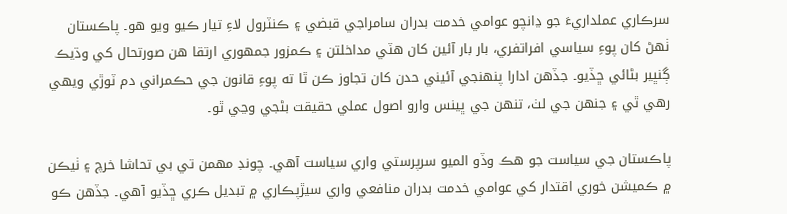سرڪاري عملداريءَ جو ڍانچو عوامي خدمت بدران سامراجي قبضي ۽ ڪنٽرول لاءِ تيار ڪيو ويو هو۔ پاڪستان ٺهڻ کان پوءِ سياسي افراتفري، بار بار آئين کان هٽي مداخلتن ۽ ڪمزور جمهوري ارتقا هن صورتحال کي وڌيڪ ڳنڀير بڻائي ڇڏيو۔ جڏهن ادارا پنهنجي آئيني حدن کان تجاوز ڪن ٿا ته پوءِ قانون جي حڪمراني دم ٽوڙي ويهي رهي ٿي ۽ جنهن جي لٺ، تنهن جي ڀينس وارو اصول عملي حقيقت بڻجي وڃي ٿو۔

پاڪستان جي سياست جو هڪ وڏو الميو سرپرستي واري سياست آهي۔ چونڊ مهمن تي بي تحاشا خرچ ۽ ٺيڪن ۾ ڪميشن خوري اقتدار کي عوامي خدمت بدران منافعي واري سيڙپڪاري ۾ تبديل ڪري ڇڏيو آهي۔ جڏهن ڪو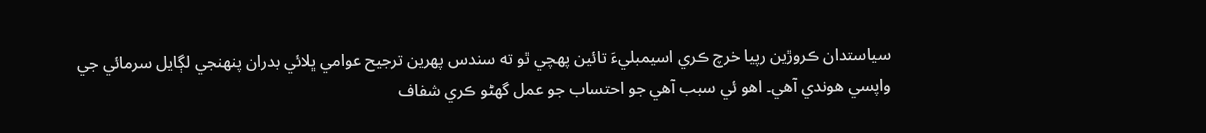سياستدان ڪروڙين رپيا خرچ ڪري اسيمبليءَ تائين پهچي ٿو ته سندس پهرين ترجيح عوامي ڀلائي بدران پنهنجي لڳايل سرمائي جي واپسي هوندي آهي۔ اهو ئي سبب آهي جو احتساب جو عمل گهڻو ڪري شفاف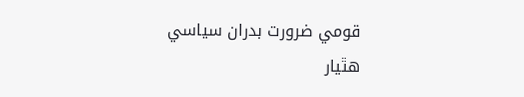قومي ضرورت بدران سياسي هٿيار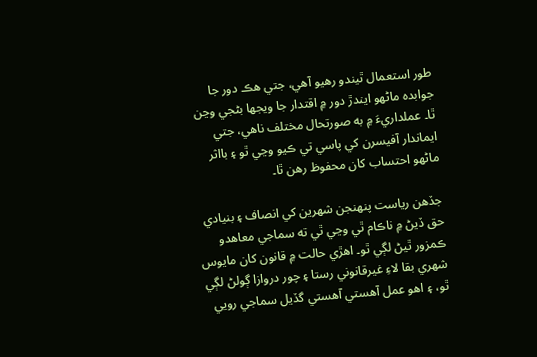طور استعمال ٿيندو رهيو آهي، جتي هڪ دور جا جوابده ماڻهو ايندڙ دور ۾ اقتدار جا ويجها بڻجي وڃن ٿا۔ عملداريءَ ۾ به صورتحال مختلف ناهي، جتي ايماندار آفيسرن کي پاسي تي ڪيو وڃي ٿو ۽ بااثر ماڻهو احتساب کان محفوظ رهن ٿا۔

جڏهن رياست پنهنجن شهرين کي انصاف ۽ بنيادي حق ڏيڻ ۾ ناڪام ٿي وڃي ٿي ته سماجي معاهدو ڪمزور ٿيڻ لڳي ٿو۔ اهڙي حالت ۾ قانون کان مايوس شهري بقا لاءِ غيرقانوني رستا ۽ چور دروازا ڳولڻ لڳي ٿو، ۽ اهو عمل آهستي آهستي گڏيل سماجي رويي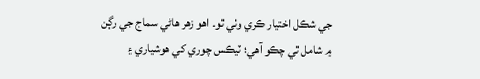جي شڪل اختيار ڪري وٺي ٿو۔ اهو زهر هاڻي سماج جي رڳن ۾ شامل ٿي چڪو آهي؛ ٽيڪس چوري کي هوشياري ۽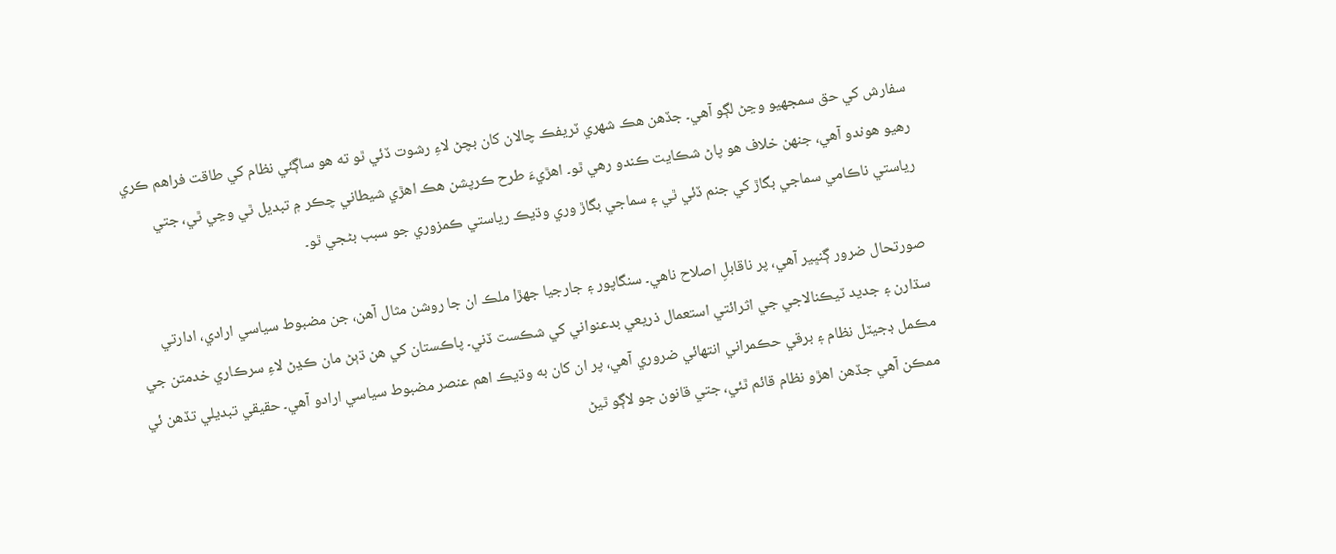سفارش کي حق سمجهيو وڃڻ لڳو آهي۔ جڏهن هڪ شهري ٽريفڪ چالان کان بچڻ لاءِ رشوت ڏئي ٿو ته هو ساڳئي نظام کي طاقت فراهم ڪري رهيو هوندو آهي، جنهن خلاف هو پاڻ شڪايت ڪندو رهي ٿو۔ اهڙيءَ طرح ڪرپشن هڪ اهڙي شيطاني چڪر ۾ تبديل ٿي وڃي ٿي، جتي رياستي ناڪامي سماجي بگاڙ کي جنم ڏئي ٿي ۽ سماجي بگاڙ وري وڌيڪ رياستي ڪمزوري جو سبب بڻجي ٿو۔

صورتحال ضرور ڳنڀير آهي، پر ناقابلِ اصلاح ناهي۔ سنگاپور ۽ جارجيا جهڙا ملڪ ان جا روشن مثال آهن، جن مضبوط سياسي ارادي، ادارتي سڌارن ۽ جديد ٽيڪنالاجي جي اثرائتي استعمال ذريعي بدعنواني کي شڪست ڏني۔ پاڪستان کي هن ڌٻڻ مان ڪڍڻ لاءِ سرڪاري خدمتن جي مڪمل ڊجيٽل نظام ۽ برقي حڪمراني انتهائي ضروري آهي، پر ان کان به وڌيڪ اهم عنصر مضبوط سياسي ارادو آهي۔ حقيقي تبديلي تڏهن ئي ممڪن آهي جڏهن اهڙو نظام قائم ٿئي، جتي قانون جو لاڳو ٿيڻ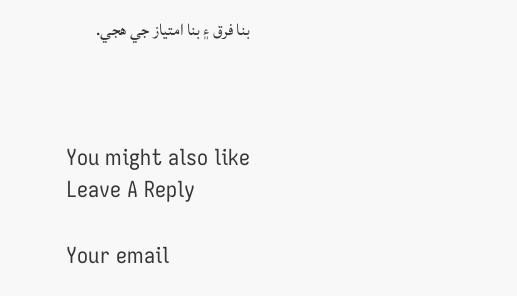بنا فرق ۽ بنا امتياز جي هجي.



You might also like
Leave A Reply

Your email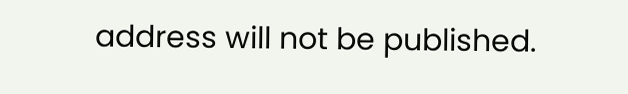address will not be published.